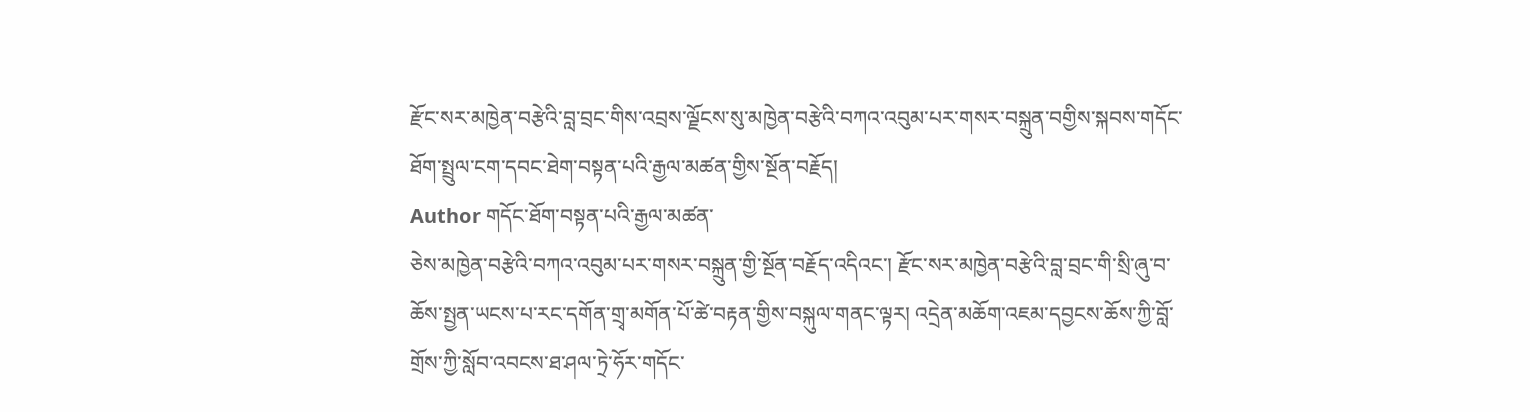རྫོང་སར་མཁྱེན་བརྩེའི་བླ་བྲང་གིས་འབྲས་ལྗོངས་སུ་མཁྱེན་བརྩེའི་བཀའ་འབུམ་པར་གསར་བསྐྲུན་བགྱིས་སྐབས་གདོང་ཐོག་སྤྲུལ་ངག་དབང་ཐེག་བསྟན་པའི་རྒྱལ་མཚན་གྱིས་སྔོན་བརྗོད།
Author གདོང་ཐོག་བསྟན་པའི་རྒྱལ་མཚན་
ཅེས་མཁྱེན་བརྩེའི་བཀའ་འབུམ་པར་གསར་བསྐྲུན་གྱི་སྔོན་བརྗོད་འདིའང་། རྫོང་སར་མཁྱེན་བརྩེའི་བླ་བྲང་གི་སྲི་ཞུ་བ་ཆོས་སྤྱན་ཡངས་པ་རང་དགོན་གྲྭ་མགོན་པོ་ཚེ་བརྟན་གྱིས་བསྐུལ་གནང་ལྟར། འདྲེན་མཆོག་འཇམ་དབྱངས་ཆོས་ཀྱི་བློ་གྲོས་ཀྱི་སློབ་འབངས་ཐ་ཤལ་ཏྲེ་ཧོར་གདོང་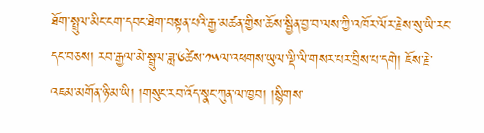ཐོག་སྤྲུལ་མིང་ངག་དབང་ཐེག་བསྟན་པའི་རྒྱ་མཚན་གྱིས་ཆོས་སྦྱིན་བྱ་བ་ལས་ཀྱི་འཁོར་ལོར་རྗེས་སུ་ཡི་རང་དང་བཅས། རབ་རྒྱལ་མེ་སྦྲུལ་ཟླ་༦ཚེས་༡༥ལ་འཕགས་ཡུལ་ལྡི་ལི་གསར་པར་བྲིས་པ་དགེ། ཇོས་རྗེ་འཇམ་མགོན་ཉི་མ་ཡི། །གསུང་རབ་འོད་སྣང་ཀུན་ལ་ཁྱབ། །སྙིགས་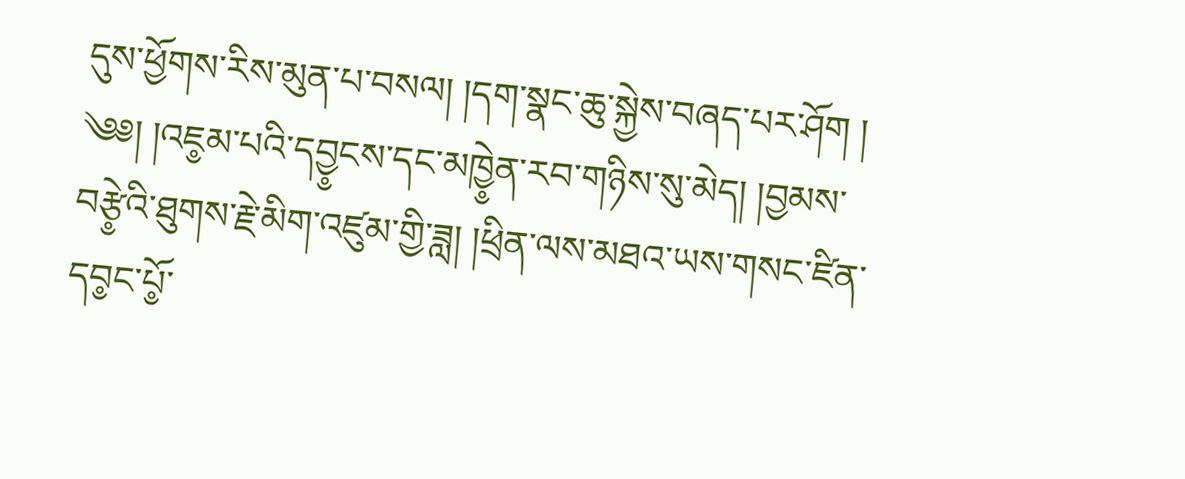དུས་ཕྱོགས་རིས་མུན་པ་བསལ། །དག་སྣང་ཆུ་སྐྱེས་བཞད་པར་ཤོག །
༄༅། །འཇ༵མ་པའི་དབྱ༵ངས་དང་མཁྱེ༵ན་རབ་གཉིས་སུ་མེད། །བྱམས་བརྩེ༵འི་ཐུགས་རྗེ་མིག་འཛུམ་གྱི་ཟླ། །ཕྲིན་ལས་མཐའ་ཡས་གསང་ཛིན་དབ༵ང་པོ༵་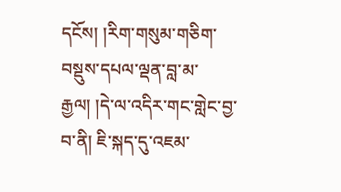དངོས། །རིག་གསུམ་གཅིག་བསྡུས་དཔལ་ལྡན་བླ་མ་རྒྱལ། །དེ་ལ་འདིར་གང་གླེང་བྱ་བ་ནི། ཇི་སྐད་དུ་འཇམ་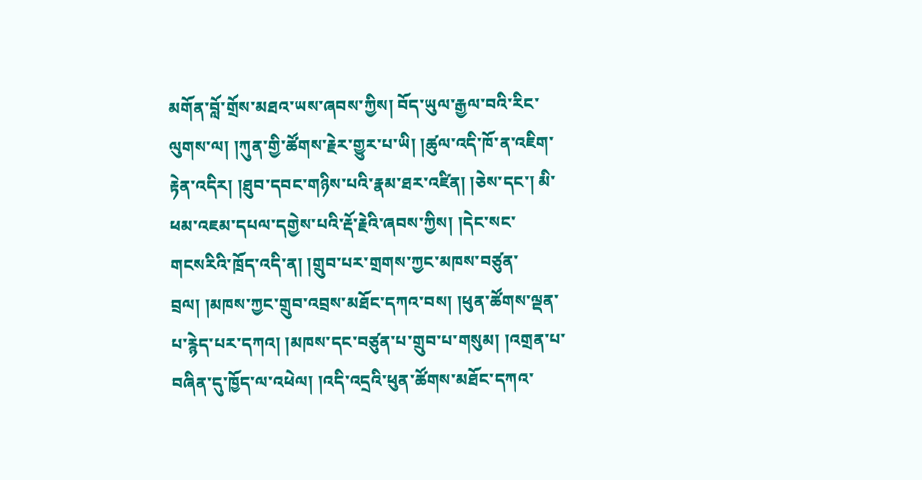མགོན་བློ་གྲོས་མཐའ་ཡས་ཞབས་ཀྱིས། བོད་ཡུལ་རྒྱལ་བའི་རིང་ལུགས་ལ། །ཀུན་གྱི་ཚོགས་རྗེར་གྱུར་པ་ཡི། །ཚུལ་འདི་ཁོ་ན་འཇིག་རྟེན་འདིར། །ཐུབ་དབང་གཉིས་པའི་རྣམ་ཐར་འཛིན། །ཅེས་དང་། མི་ཕམ་འཇམ་དཔལ་དགྱེས་པའི་རྡོ་རྗེའི་ཞབས་ཀྱིས། །དེང་སང་གངསརིའི་ཁྲོད་འདི་ན། །གྲུབ་པར་གྲགས་ཀྱང་མཁས་བཙུན་བྲལ། །མཁས་ཀྱང་གྲུབ་འབྲས་མཐོང་དཀའ་བས། །ཕུན་ཚོགས་ལྡན་པ་རྙེད་པར་དཀའ། །མཁས་དང་བཙུན་པ་གྲུབ་པ་གསུམ། །འགྲན་པ་བཞིན་དུ་ཁྱོད་ལ་འཕེལ། །འདི་འདྲའི་ཕུན་ཚོགས་མཐོང་དཀའ་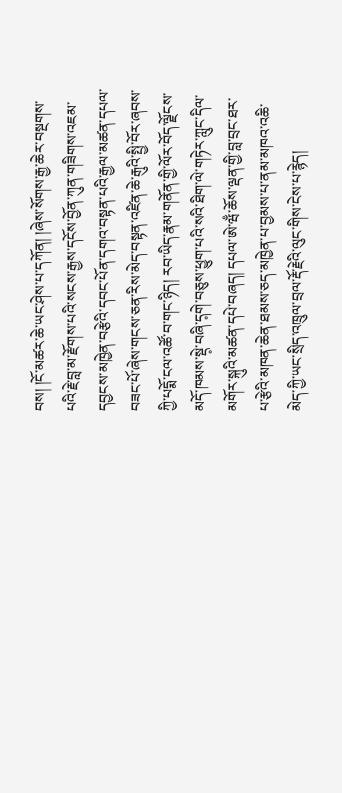བས། །ངོ་མཚར་ཆེ་ཡང་ཤེས་པ་དཀོན། །ཞེས་སོགས་རྒྱ་ཆེར་བསྔགས་པའི་རྗེ་བླ་མ་རྫོགས་པའི་སངས་རྒྱས་དངོས་བྱོན་ཀུན་གཟིགས་འཇམ་དབྱངས་མཁྱེན་བརྩེའི་དབང་པོན་དགའ་བསྟན་པའི་རྒྱལ་མཚན་དཔལ་བཟང་པོ་ཞེས་གངས་ཅན་རིས་མེད་བསྟན་འཛིན་ཆེ་རྒུའི་སྤྱི་བོར་ཞབས་ཀྱི་པདྨོ་ངལ་འཚོ་བ་གང་ཉིད། རབ་ཡིད་རྣམ་གནོན་གྱི་ལོར་བོད་ལྗོངས་མདོ་ཁམས་སྡེ༷་བཞི་ད༷གེ་བཅུས་ཕྱུག་པའི་སའི་ཐིག་ལེ་གཏེར་ཀླུང་དིལ་མགོར་སྐུའི་མཚན་དཔེ་བཞད། དཔལ་ཨེ་ཝྃ་ཆོས་ལྡན་གྱི་བླ་བྲང་ཐར་པ་རྩེའི་མཁན་ཆེན་ཐམས་ཅད་མཁྱེན་པ་བྱམས་པ་ནམ་མཁའ་འཆི་མེད་ཀྱི་ཡང་སྲིད་འཁྲུལ་བྲལ་རྡོ་རྗེའི་ལུང་གིས་ངེས་པ་རྙེད།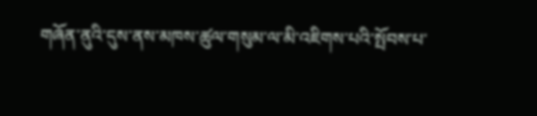གཞོན་ནུའི་དུས་ནས་མཁས་ཚུལ་གསུམ་ལ་མི་འཇིགས་པའི་སྤོབས་པ་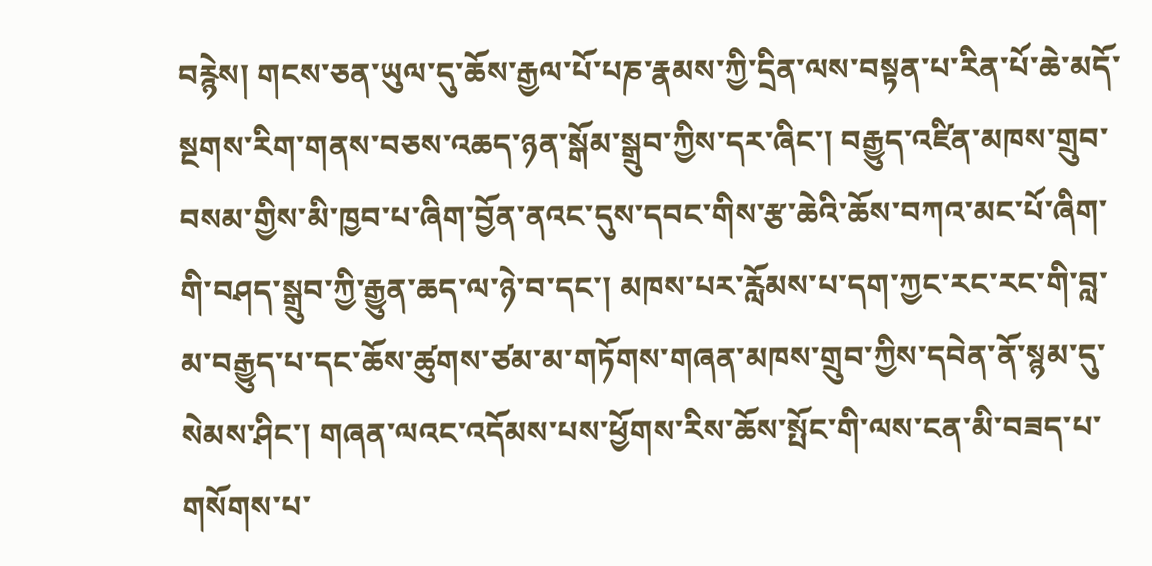བརྙེས། གངས་ཅན་ཡུལ་དུ་ཆོས་རྒྱལ་པོ་པཎ་རྣམས་ཀྱི་དྲིན་ལས་བསྟན་པ་རིན་པོ་ཆེ་མདོ་སྔགས་རིག་གནས་བཅས་འཆད་ཉན་སྒོམ་སྒྲུབ་ཀྱིས་དར་ཞིང་། བརྒྱུད་འཛིན་མཁས་གྲུབ་བསམ་གྱིས་མི་ཁྱབ་པ་ཞིག་བྱོན་ནའང་དུས་དབང་གིས་རྩ་ཆེའི་ཆོས་བཀའ་མང་པོ་ཞིག་གི་བཤད་སྒྲུབ་ཀྱི་རྒྱུན་ཆད་ལ་ཉེ་བ་དང་། མཁས་པར་རློམས་པ་དག་ཀྱང་རང་རང་གི་བླ་མ་བརྒྱུད་པ་དང་ཆོས་ཚུགས་ཙམ་མ་གཏོགས་གཞན་མཁས་གྲུབ་ཀྱིས་དབེན་ནོ་སྙམ་དུ་སེམས་ཤིང་། གཞན་ལའང་འདོམས་པས་ཕྱོགས་རིས་ཆོས་སྤོང་གི་ལས་ངན་མི་བཟད་པ་གསོགས་པ་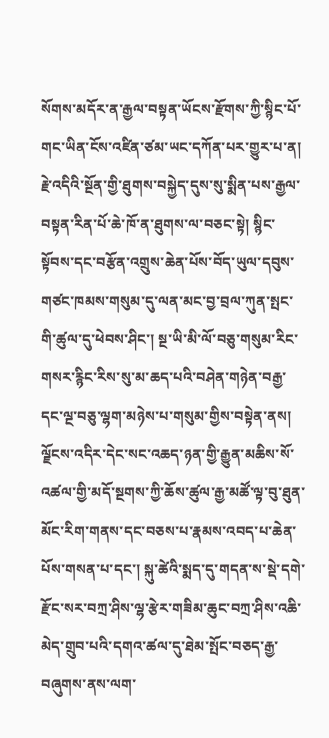སོགས་མདོར་ན་རྒྱལ་བསྟན་ཡོངས་རྫོགས་ཀྱི་སྙིང་པོ་གང་ཡིན་ངོས་འཛིན་ཙམ་ཡང་དཀོན་པར་གྱུར་པ་ན། རྗེ་འདིའི་སྔོན་གྱི་ཐུགས་བསྐྱེད་དུས་སུ་སྨིན་པས་རྒྱལ་བསྟན་རིན་པོ་ཆེ་ཁོ་ན་ཐུགས་ལ་བཅང་སྟེ། སྙིང་སྟོབས་དང་བརྩོན་འགྲུས་ཆེན་པོས་བོད་ཡུལ་དབུས་གཙང་ཁམས་གསུམ་དུ་ལན་མང་བྱ་བྲལ་ཀུན་སྤང་གི་ཚུལ་དུ་ཕེབས་ཤིང་། སྔ་ཡི་མི་ལོ་བཅུ་གསུམ་རིང་གསར་རྙིང་རིས་སུ་མ་ཆད་པའི་བཤེན་གཉེན་བརྒྱ་དང་ལྔ་བཅུ་ལྷག་མཉེས་པ་གསུམ་གྱིས་བསྟེན་ནས། ལྗོངས་འདིར་དེང་སང་འཆད་ཉན་གྱི་རྒྱུན་མཆིས་སོ་འཚལ་གྱི་མདོ་སྔགས་ཀྱི་ཆོས་ཚུལ་རྒྱ་མཚོ་ལྟ་བུ་ཐུན་མོང་རིག་གནས་དང་བཅས་པ་རྣམས་འབད་པ་ཆེན་པོས་གསན་པ་དང་། སྐུ་ཚེའི་སྨད་དུ་གདན་ས་སྡེ་དགེ་རྫོང་སར་བཀྲ་ཤིས་ལྷ་རྩེར་གཟིམ་ཆུང་བཀྲ་ཤིས་འཆི་མེད་གྲུབ་པའི་དགའ་ཚལ་དུ་ཐེམ་སྤོང་བཅད་རྒྱ་བཞུགས་ནས་ལག་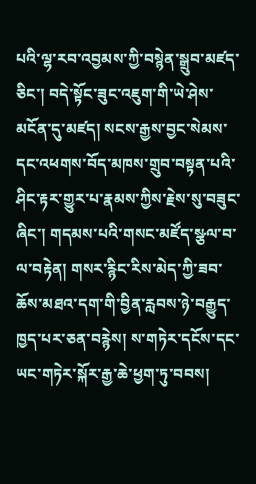པའི་ལྷ་རབ་འབྱམས་ཀྱི་བསྙེན་སྒྲུབ་མཛད་ཅིང་། བདེ་སྟོང་ཟུང་འཇུག་གི་ཡེ་ཤེས་མངོན་དུ་མཛད། སངས་རྒྱས་བྱང་སེམས་དང་འཕགས་བོད་མཁས་གྲུབ་བསྟན་པའི་ཤིང་རྟར་གྱུར་པ་རྣམས་ཀྱིས་རྗེས་སུ་བཟུང་ཞིང་། གདམས་པའི་གསང་མཛོད་སྩལ་བ་ལ་བརྟེན། གསར་རྙིང་རིས་མེད་ཀྱི་ཟབ་ཆོས་མཐའ་དག་གི་བྱིན་རླབས་ཉེ་བརྒྱུད་ཁྱད་པར་ཅན་བརྙེས། ས་གཏེར་དངོས་དང་ཡང་གཏེར་སྐོར་རྒྱ་ཆེ་ཕྱག་ཏུ་བབས།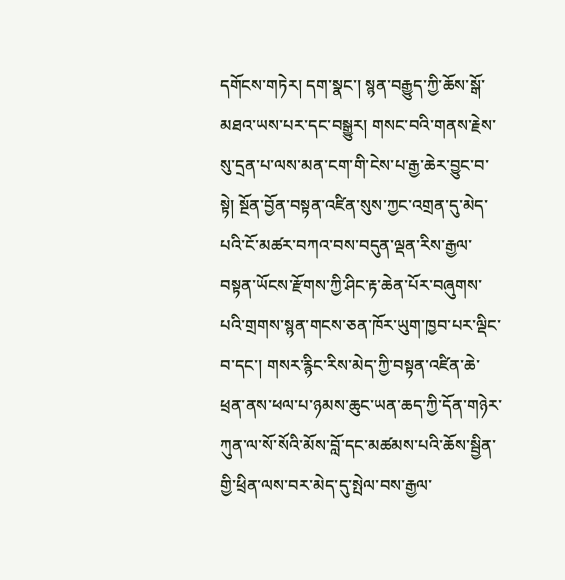དགོངས་གཏེར། དག་སྣང་། སྙན་བརྒྱུད་ཀྱི་ཆོས་སྒོ་མཐའ་ཡས་པར་དང་བསྒྱུར། གསང་བའི་གནས་རྗེས་སུ་དྲན་པ་ལས་མན་ངག་གི་ངེས་པ་རྒྱ་ཆེར་བྱུང་བ་སྟེ། སྔོན་བྱོན་བསྟན་འཛིན་སུས་ཀྱང་འགྲན་དུ་མེད་པའི་ངོ་མཚར་བཀའ་བས་བདུན་ལྡན་རིས་རྒྱལ་བསྟན་ཡོངས་རྫོགས་ཀྱི་ཤིང་རྟ་ཆེན་པོར་བཞུགས་པའི་གྲགས་སྙན་གངས་ཅན་ཁོར་ཡུག་ཁྱབ་པར་ལྡིང་བ་དང་། གསར་རྙིང་རིས་མེད་ཀྱི་བསྟན་འཛིན་ཆེ་ཕྲན་ནས་ཕལ་པ་ཉམས་ཆུང་ཡན་ཆད་ཀྱི་དོན་གཉེར་ཀུན་ལ་སོ་སོའི་མོས་བློ་དང་མཚམས་པའི་ཆོས་སྦྱིན་གྱི་ཕྲིན་ལས་བར་མེད་དུ་སྤེལ་བས་རྒྱལ་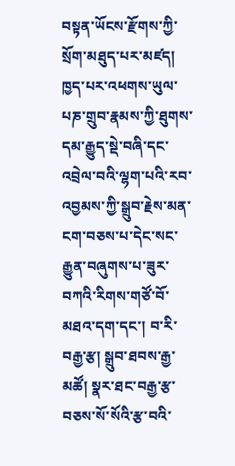བསྟན་ཡོངས་རྫོགས་ཀྱི་སྲོག་མཐུད་པར་མཛད། ཁྱད་པར་འཕགས་ཡུལ་པཎ་གྲུབ་རྣམས་ཀྱི་ཐུགས་དམ་རྒྱུད་སྡེ་བཞི་དང་འབྲེལ་བའི་ལྷག་པའི་རབ་འབྱམས་ཀྱི་སྒྲུབ་རྗེས་མན་ངག་བཅས་པ་དེང་སང་རྒྱུན་བཞུགས་པ་ཟུར་བཀའི་རིགས་གཙོ་བོ་མཐའ་དག་དང་། བ་རི་བརྒྱ་རྩ། སྒྲུབ་ཐབས་རྒྱ་མཚོ། སྣར་ཐང་བརྒྱ་རྩ་བཅས་སོ་སོའི་རྩ་བའི་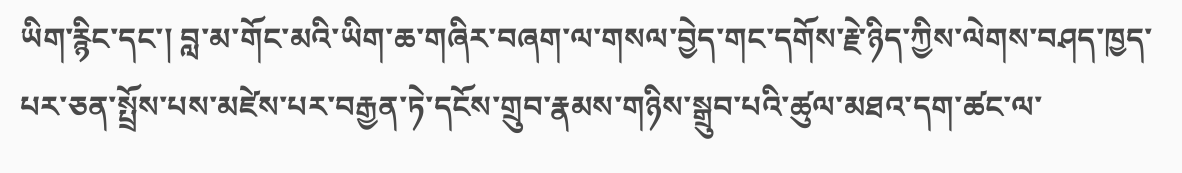ཡིག་རྙིང་དང་། བླ་མ་གོང་མའི་ཡིག་ཆ་གཞིར་བཞག་ལ་གསལ་བྱེད་གང་དགོས་རྗེ་ཉིད་ཀྱིས་ལེགས་བཤད་ཁྱད་པར་ཅན་སྤྲོས་པས་མཛེས་པར་བརྒྱན་ཏེ་དངོས་གྲུབ་རྣམས་གཉིས་སྒྲུབ་པའི་ཚུལ་མཐའ་དག་ཚང་ལ་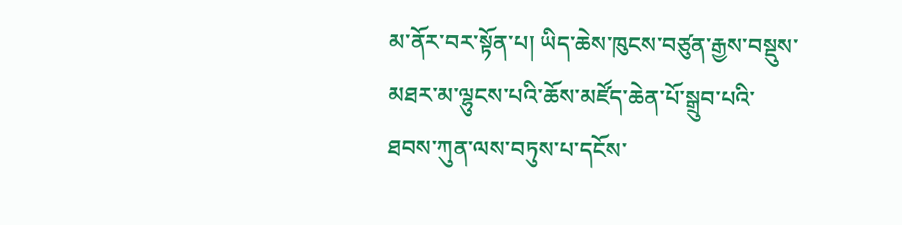མ་ནོར་བར་སྟོན་པ། ཡིད་ཆེས་ཁུངས་བཙུན་རྒྱས་བསྡུས་མཐར་མ་ལྷུངས་པའི་ཆོས་མཛོད་ཆེན་པོ་སྒྲུབ་པའི་ཐབས་ཀུན་ལས་བཏུས་པ་དངོས་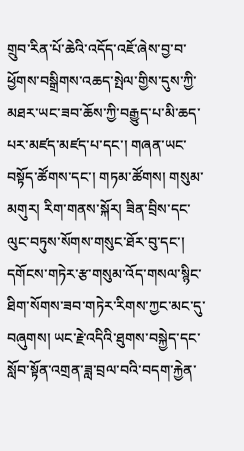གྲུབ་རིན་པོ་ཆེའི་འདོད་འཇོ་ཞེས་བྱ་བ་ཕྱོགས་བསྒྲིགས་འཆད་སྤེལ་གྱིས་དུས་ཀྱི་མཐར་ཡང་ཟབ་ཆོས་ཀྱི་བརྒྱུད་པ་མི་ཆད་པར་མཛད་མཛད་པ་དང་། གཞན་ཡང་བསྟོད་ཚོགས་དང་། གཏམ་ཚོགས། གསུམ་མགུར། རིག་གནས་སྐོར། ཟིན་བྲིས་དང་ལུང་བཏུས་སོགས་གསུང་ཐོར་བུ་དང་། དགོངས་གཏེར་རྩ་གསུམ་འོད་གསལ་སྙིང་ཐིག་སོགས་ཟབ་གཏེར་རིགས་ཀྱང་མང་དུ་བཞུགས། ཡང་རྗེ་འདིའི་ཐུགས་བསྐྱེད་དང་སློབ་སྟོན་འགྲན་ཟླ་བྲལ་བའི་བདག་རྐྱེན་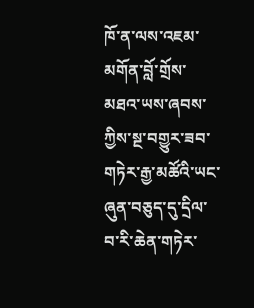ཁོ་ན་ལས་འཇམ་མགོན་བློ་གྲོས་མཐའ་ཡས་ཞབས་ཀྱིས་སྔ་བགྱུར་ཟབ་གཏེར་རྒྱ་མཚོའི་ཡང་ཞུན་བཅུད་དུ་དྲིལ་བ་རི་ཆེན་གཏེར་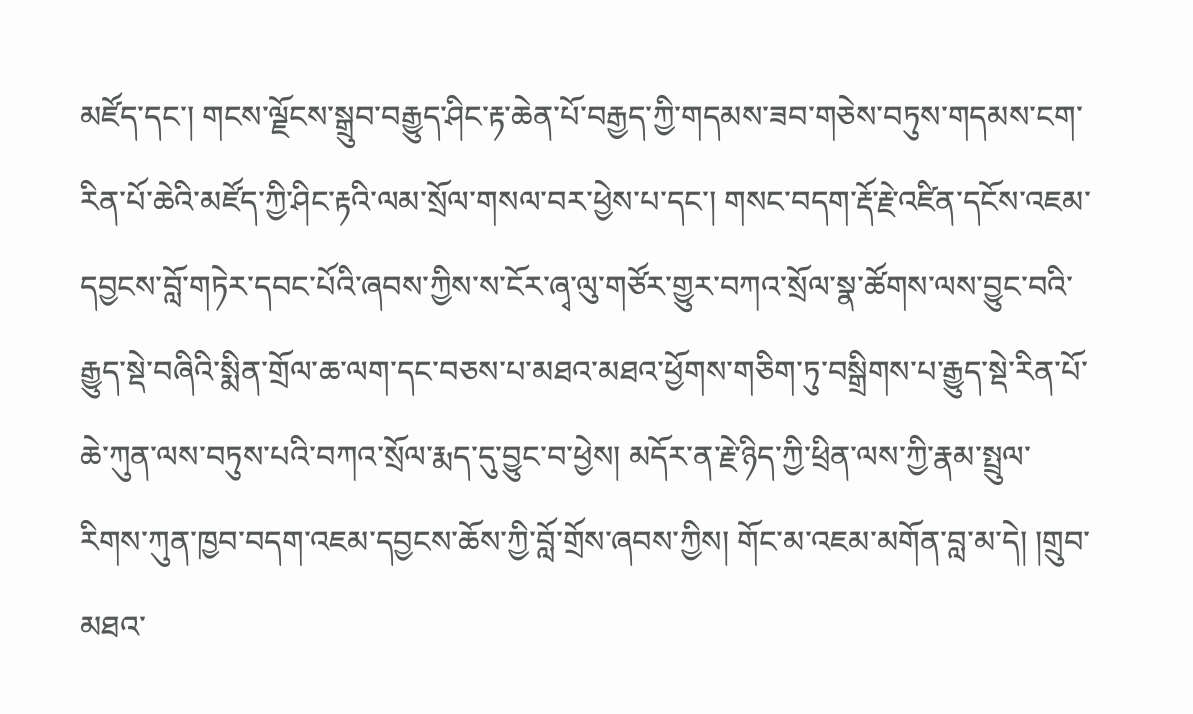མཛོད་དང་། གངས་ལྗོངས་སྒྲུབ་བརྒྱུད་ཤིང་རྟ་ཆེན་པོ་བརྒྱད་ཀྱི་གདམས་ཟབ་གཅེས་བཏུས་གདམས་ངག་རིན་པོ་ཆེའི་མཛོད་ཀྱི་ཤིང་རྟའི་ལམ་སྲོལ་གསལ་བར་ཕྱེས་པ་དང་། གསང་བདག་རྡོ་རྗེ་འཛིན་དངོས་འཇམ་དབྱངས་བློ་གཏེར་དབང་པོའི་ཞབས་ཀྱིས་ས་ངོར་ཞྭ་ལུ་གཙོར་གྱུར་བཀའ་སྲོལ་སྣ་ཚོགས་ལས་བྱུང་བའི་རྒྱུད་སྡེ་བཞིའི་སྨིན་གྲོལ་ཆ་ལག་དང་བཅས་པ་མཐའ་མཐའ་ཕྱོགས་གཅིག་ཏུ་བསྒྲིགས་པ་རྒྱུད་སྡེ་རིན་པོ་ཆེ་ཀུན་ལས་བཏུས་པའི་བཀའ་སྲོལ་རྨད་དུ་བྱུང་བ་ཕྱེས། མདོར་ན་རྗེ་ཉིད་ཀྱི་ཕྲིན་ལས་ཀྱི་རྣམ་སྤྲུལ་རིགས་ཀུན་ཁྱབ་བདག་འཇམ་དབྱངས་ཆོས་ཀྱི་བློ་གྲོས་ཞབས་ཀྱིས། གོང་མ་འཇམ་མགོན་བླ་མ་དེ། །གྲུབ་མཐའ་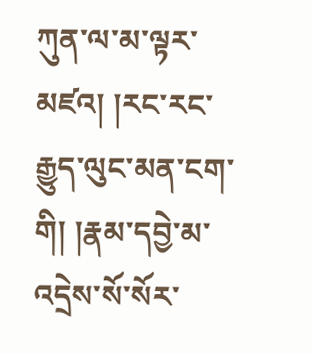ཀུན་ལ་མ་ལྟར་མཛའ། །རང་རང་རྒྱུད་ལུང་མན་ངག་གི། །རྣམ་དབྱེ་མ་འདྲེས་སོ་སོར་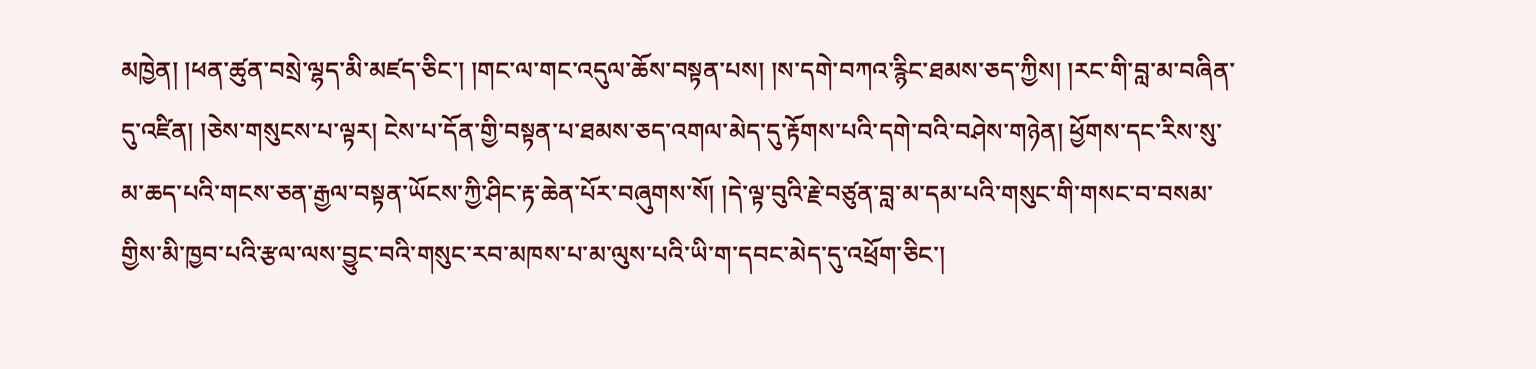མཁྱེན། །ཕན་ཚུན་བསྲེ་ལྷད་མི་མཛད་ཅིང་། །གང་ལ་གང་འདུལ་ཆོས་བསྟན་པས། །ས་དགེ་བཀའ་རྙིང་ཐམས་ཅད་ཀྱིས། །རང་གི་བླ་མ་བཞིན་དུ་འཛིན། །ཅེས་གསུངས་པ་ལྟར། ངེས་པ་དོན་གྱི་བསྟན་པ་ཐམས་ཅད་འགལ་མེད་དུ་རྟོགས་པའི་དགེ་བའི་བཤེས་གཉེན། ཕྱོགས་དང་རིས་སུ་མ་ཆད་པའི་གངས་ཅན་རྒྱལ་བསྟན་ཡོངས་ཀྱི་ཤིང་རྟ་ཆེན་པོར་བཞུགས་སོ། །དེ་ལྟ་བུའི་རྗེ་བཙུན་བླ་མ་དམ་པའི་གསུང་གི་གསང་བ་བསམ་གྱིས་མི་ཁྱབ་པའི་རྩལ་ལས་བྱུང་བའི་གསུང་རབ་མཁས་པ་མ་ལུས་པའི་ཡི་ག་དབང་མེད་དུ་འཕྲོག་ཅིང་།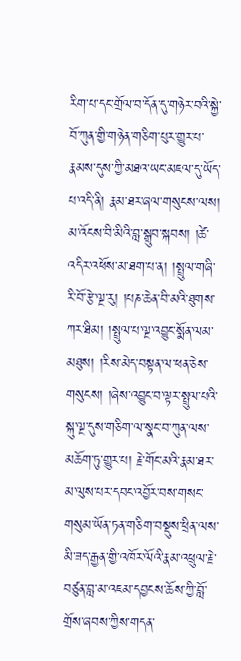རིག་པ་དང་གྲོལ་བ་དོན་དུ་གཉེར་བའི་སྐྱེ་བོ་ཀུན་གྱི་གཉེན་གཅིག་པུར་གྱུར་པ་རྣམས་དུས་ཀྱི་མཐའ་ཡང་མཇལ་དུ་ཡོད་པ་འདི་ནི། རྣམ་ཐར་ཞལ་གསུངས་ལས། མ་འོངས་བི་མིའི་བླ་སྒྲུབ་སྐབས། །ཚེ་འདིར་འཕོས་མ་ཐག་པ་ན། །སྤྲུལ་གཞི་རི་བོ་རྩེ་ལྔ་རུ། །པཎ་ཆེན་བི་མའི་ཐུགས་ཀར་ཐིམ། །སྤྲུལ་པ་ལྔ་འབྱུང་སྨོན་ལམ་མཐུས། །རིས་མེད་བསྟན་ལ་ཕན་ཅེས་གསུངས། །ཞེས་འབྱུང་བ་ལྟར་སྤྲུལ་པའི་སྐུ་ལྔ་དུས་གཅིག་ལ་སྣང་བ་ཀུན་ལས་མཆོག་ཏུ་གྱུར་པ། རྗེ་གོང་མའི་རྣམ་ཐར་མ་ལུས་པར་དབང་འབྱོར་བས་གསང་གསུམ་ཡོན་ཏན་གཅིག་བསྡུས་ཕྲིན་ལས་མི་ཟད་རྒྱན་གྱི་འཁོར་ལོའི་རྣམ་འཕྲུལ་རྗེ་བཙུན་བླ་མ་འཇམ་དབྱངས་ཆོས་ཀྱི་བློ་གྲོས་ཞབས་ཀྱིས་གདན་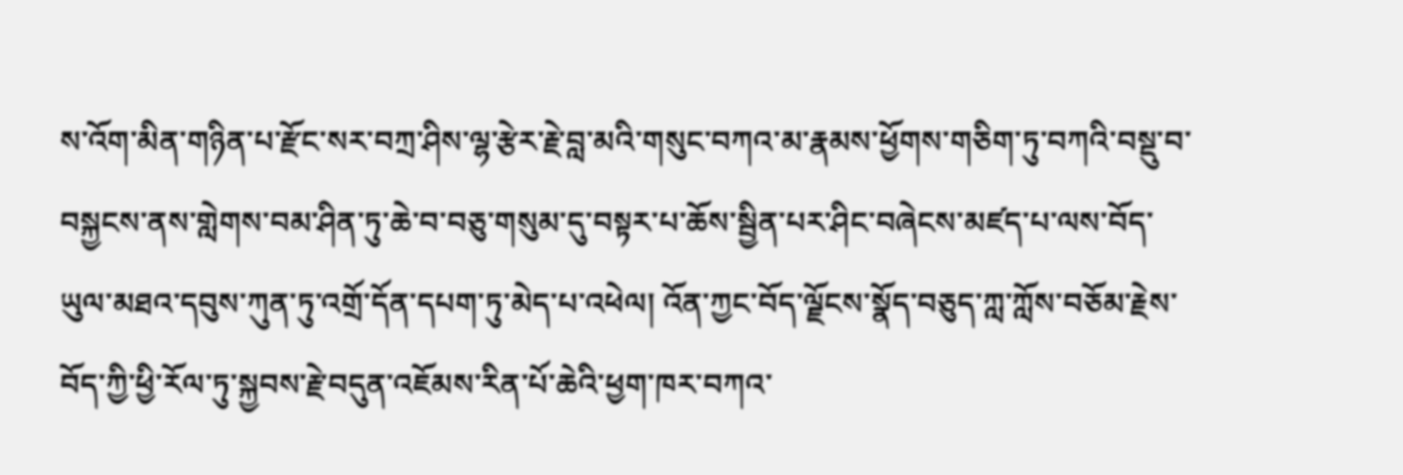ས་འོག་མིན་གཉིན་པ་རྫོང་སར་བཀྲ་ཤིས་ལྷ་རྩེར་རྗེ་བླ་མའི་གསུང་བཀའ་མ་རྣམས་ཕྱོགས་གཅིག་ཏུ་བཀའི་བསྡུ་བ་བསྐྱངས་ནས་གླེགས་བམ་ཤིན་ཏུ་ཆེ་བ་བཅུ་གསུམ་དུ་བསྟར་པ་ཆོས་སྦྱིན་པར་ཤིང་བཞེངས་མཛད་པ་ལས་བོད་ཡུལ་མཐའ་དབུས་ཀུན་ཏུ་འགྲོ་དོན་དཔག་ཏུ་མེད་པ་འཕེལ། འོན་ཀྱང་བོད་ལྗོངས་སྣོད་བཅུད་ཀླ་ཀློས་བཅོམ་རྗེས་བོད་ཀྱི་ཕྱི་རོལ་ཏུ་སྐྱབས་རྗེ་བདུན་འཇོམས་རིན་པོ་ཆེའི་ཕྱག་ཁར་བཀའ་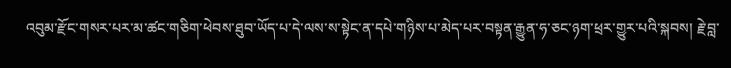འབུམ་རྫོང་གསར་པར་མ་ཚང་གཅིག་ཕེབས་ཐུབ་ཡོད་པ་དེ་ལས་ས་སྟེང་ན་དཔེ་གཉིས་པ་མེད་པར་བསྟན་རྒྱུན་ཧ་ཅང་ཉག་ཕྲར་གྱུར་པའི་སྐབས། རྗེ་བླ་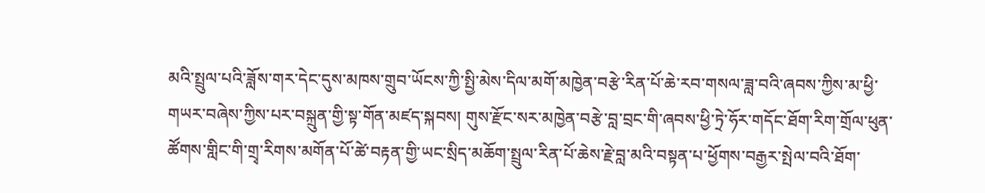མའི་སྤྲུལ་པའི་ཟློས་གར་དེང་དུས་མཁས་གྲུབ་ཡོངས་ཀྱི་སྤྱི་མེས་དིལ་མགོ་མཁྱེན་བརྩེ་རིན་པོ་ཆེ་རབ་གསལ་ཟླ་བའི་ཞབས་ཀྱིས་མ་ཕྱི་གཡར་བཞེས་ཀྱིས་པར་བསྐྲུན་གྱི་སྟ་གོན་མཛད་སྐབས། གུས་རྫོང་སར་མཁྱེན་བརྩེ་བླ་བྲང་གི་ཞབས་ཕྱི་ཏྲེ་ཧོར་གདོང་ཐོག་རིག་གྲོལ་ཕུན་ཚོགས་གླིང་གི་གྲྭ་རིགས་མགོན་པོ་ཚེ་བརྟན་གྱི་ཡང་སྲིད་མཆོག་སྤྲུལ་རིན་པོ་ཆེས་རྗེ་བླ་མའི་བསྟན་པ་ཕྱོགས་བརྒྱར་སྤེལ་བའི་ཐོག་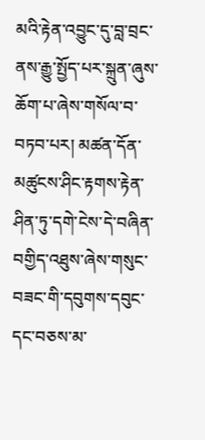མའི་རྟེན་འབྱུང་དུ་བླ་བྲང་ནས་རྒྱུ་སྤྱོད་པར་སྐྲུན་ཞུས་ཆོག་པ་ཞེས་གསོལ་བ་བཏབ་པར། མཚན་དོན་མཚུངས་ཤིང་རྟགས་རྟེན་ཤིན་ཏུ་དགེ་ངེས་དེ་བཞིན་བགྱིད་འཐུས་ཞེས་གསུང་བཟང་གི་དབུགས་དབུང་དང་བཅས་མ་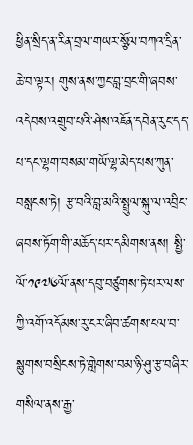ཕྱིན་སྲིད་ན་རིན་བྲལ་གཡར་སྩོལ་བཀའ་དྲིན་ཆེ་བ་ལྟར། གུས་ནས་ཀྱང་བླ་བྲང་གི་ཞབས་འདེབས་འགྲུབ་པའི་ཤེས་འཇོན་དབེན་རུང་དད་པ་དང་ལྷག་བསམ་གཡོ་ལྷ་མེད་པས་ཀུན་བསླངས་ཏེ། རྩ་བའི་བླ་མའི་སྤྲུལ་སྐུ་ལ་འབྲིང་ཞབས་ཏོག་གི་མཆོད་པར་དམིགས་ནས། སྤྱི་ལོ་༡༩༧༦ལོ་ནས་དབུ་བཙུགས་ཏེ་པར་ལས་ཀྱི་འགོ་འདོམས་རུ་ངར་ཞིབ་ཚགས་ངལ་བ་སྙུགས་བསྲིངས་ཏེ་གླེགས་བམ་ཉི་ཤུ་རྩ་བཞིར་གསིལ་ནས་རྒྱ་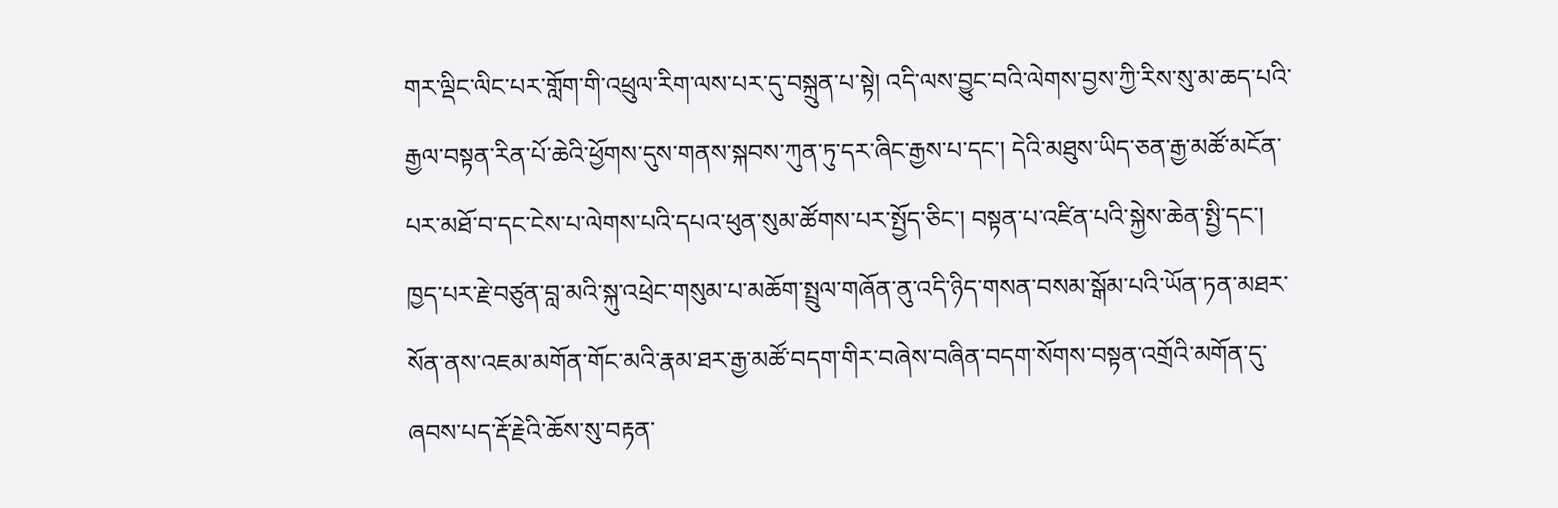གར་ལྡིང་ལིང་པར་གློག་གི་འཕྲུལ་རིག་ལས་པར་དུ་བསྐྲུན་པ་སྟེ། འདི་ལས་བྱུང་བའི་ལེགས་བྱས་ཀྱི་རིས་སུ་མ་ཆད་པའི་རྒྱལ་བསྟན་རིན་པོ་ཆེའི་ཕྱོགས་དུས་གནས་སྐབས་ཀུན་ཏུ་དར་ཞིང་རྒྱས་པ་དང་། དེའི་མཐུས་ཡིད་ཅན་རྒྱ་མཚོ་མངོན་པར་མཐོ་བ་དང་ངེས་པ་ལེགས་པའི་དཔའ་ཕུན་སུམ་ཚོགས་པར་སྤྱོད་ཅིང་། བསྟན་པ་འཛིན་པའི་སྐྱེས་ཆེན་སྤྱི་དང་། ཁྱད་པར་རྗེ་བཙུན་བླ་མའི་སྐུ་འཕྲེང་གསུམ་པ་མཆོག་སྤྲུལ་གཞོན་ནུ་འདི་ཉིད་གསན་བསམ་སྒོམ་པའི་ཡོན་ཏན་མཐར་སོན་ནས་འཇམ་མགོན་གོང་མའི་རྣམ་ཐར་རྒྱ་མཚོ་བདག་གིར་བཞེས་བཞིན་བདག་སོགས་བསྟན་འགྲོའི་མགོན་དུ་ཞབས་པད་རྡོ་རྗེའི་ཆོས་སུ་བརྟན་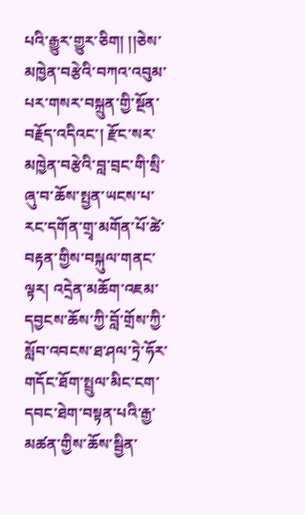པའི་རྒྱུར་གྱུར་ཅིག། །།ཅེས་མཁྱེན་བརྩེའི་བཀའ་འབུམ་པར་གསར་བསྐྲུན་གྱི་སྔོན་བརྗོད་འདིའང་། རྫོང་སར་མཁྱེན་བརྩེའི་བླ་བྲང་གི་སྲི་ཞུ་བ་ཆོས་སྤྱན་ཡངས་པ་རང་དགོན་གྲྭ་མགོན་པོ་ཚེ་བརྟན་གྱིས་བསྐུལ་གནང་ལྟར། འདྲེན་མཆོག་འཇམ་དབྱངས་ཆོས་ཀྱི་བློ་གྲོས་ཀྱི་སློབ་འབངས་ཐ་ཤལ་ཏྲེ་ཧོར་གདོང་ཐོག་སྤྲུལ་མིང་ངག་དབང་ཐེག་བསྟན་པའི་རྒྱ་མཚན་གྱིས་ཆོས་སྦྱིན་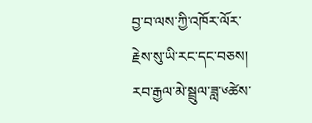བྱ་བ་ལས་ཀྱི་འཁོར་ལོར་རྗེས་སུ་ཡི་རང་དང་བཅས། རབ་རྒྱལ་མེ་སྦྲུལ་ཟླ་༦ཚེས་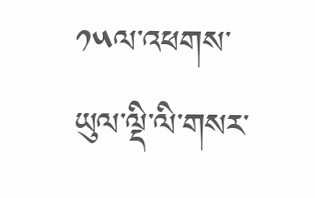༡༥ལ་འཕགས་ཡུལ་ལྡི་ལི་གསར་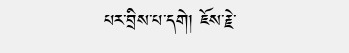པར་བྲིས་པ་དགེ། ཇོས་རྗེ་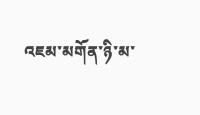འཇམ་མགོན་ཉི་མ་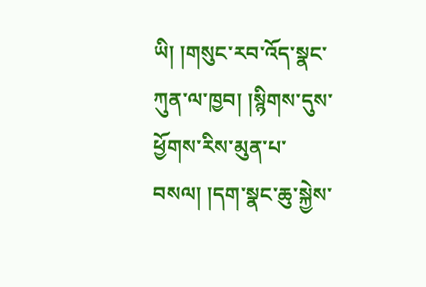ཡི། །གསུང་རབ་འོད་སྣང་ཀུན་ལ་ཁྱབ། །སྙིགས་དུས་ཕྱོགས་རིས་མུན་པ་བསལ། །དག་སྣང་ཆུ་སྐྱེས་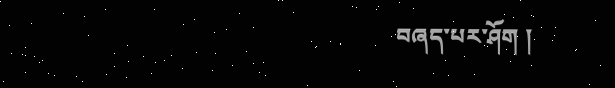བཞད་པར་ཤོག །